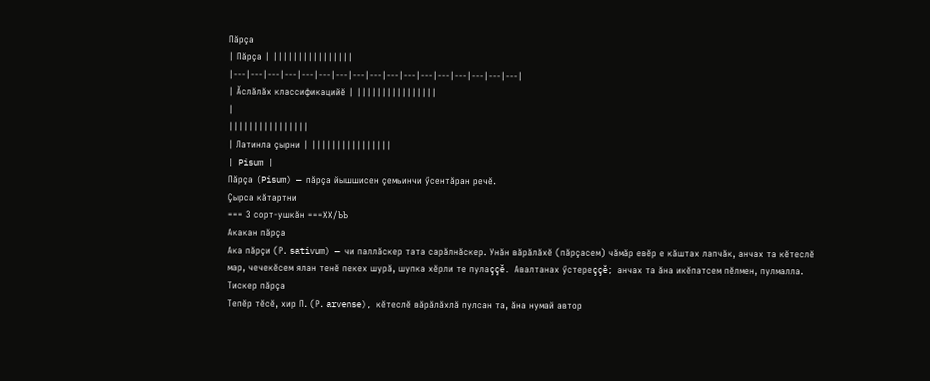Пăрçа
| Пăрçа | ||||||||||||||||
|---|---|---|---|---|---|---|---|---|---|---|---|---|---|---|---|---|
| Ӑслӑлӑх классификацийĕ | ||||||||||||||||
|
||||||||||||||||
| Латинла çырни | ||||||||||||||||
| Pisum |
Пăрçа (Pisum) — пăрçа йышшисен çемьинчи ӳсентăран речĕ.
Çырса кăтартни
=== 3 сорт-ушкăн ===ХХ/ЪЪ
Акакан пăрçа
Ака пăрçи (Р. sativum) — чи паллăскер тата сарăлнăскер. Унăн вăрăлăхĕ (пăрçасем) чăмăр евĕр е кăштах лапчăк, анчах та кĕтеслĕ мар, чечекĕсем ялан тенĕ пекех шурă, шупка хĕрли те пулаççĕ. Авалтанах ӳстереççĕ; анчах та ăна икĕпатсем пĕлмен, пулмалла.
Тискер пăрçа
Тепĕр тĕсĕ, хир П. (Р. arvense), кĕтеслĕ вăрăлăхлă пулсан та, ăна нумай автор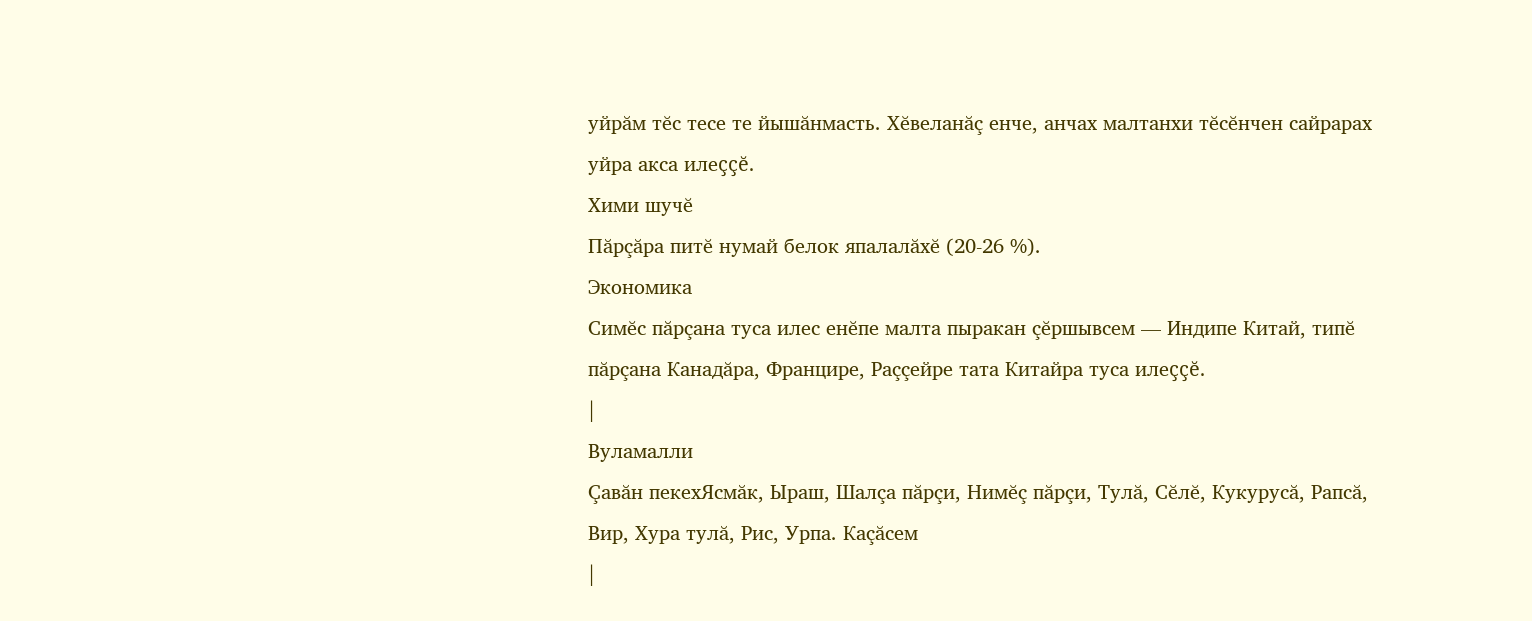уйрăм тĕс тесе те йышăнмасть. Хĕвеланăç енче, анчах малтанхи тĕсĕнчен сайрарах уйра акса илеççĕ.
Хими шучĕ
Пăрçăра питĕ нумай белок япалалăхĕ (20-26 %).
Экономика
Симĕс пăрçана туса илес енĕпе малта пыракан çĕршывсем — Индипе Китай, типĕ пăрçана Канадăра, Францире, Раççейре тата Китайра туса илеççĕ.
|
Вуламалли
Çавăн пекехЯсмăк, Ыраш, Шалçа пăрçи, Нимĕç пăрçи, Тулă, Сĕлĕ, Кукурусă, Рапсă, Вир, Хура тулă, Рис, Урпа. Каçăсем
|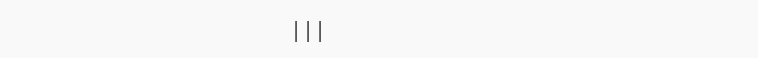|||